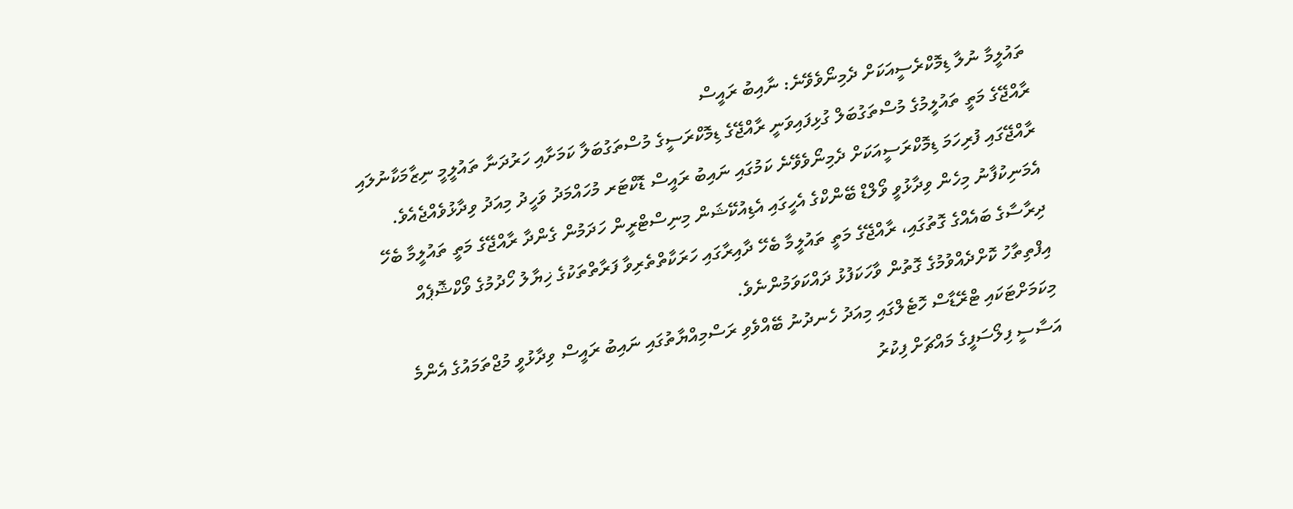ތައުލީމާ ނުލާ ޑިމޮކްރެސީއަކަށް ދެމިނޯވެވޭނެ: ނާއިބު ރައީސް
ރާއްޖޭގެ މަތީ ތައުލީމުގެ މުސްތަގުބަލް ގުޅިފައިވަނީ ރާއްޖޭގެ ޑިމޮކްރަސީގެ މުސްތަގުބަލާ ކަމަށާއި ހަރުދަނާ ތައުލީމީ ނިޒާމަކާނުލައި ރާއްޖޭގައި ފުރިހަމަ ޑިމޮކްރަސީއަކަށް ދެމިނޯވެވޭނެ ކަމުގައި ނައިބު ރައީސް ޑޮކްޓަރ މުހައްމަދު ވަހީދު މިއަދު ވިދާޅުވެއްޖެއެވެ. އެމަނިކުފާނު މިހެން ވިދާޅުވީ ވޯލްޑް ބޭންކްގެ އެހީގައި އެޑިއުކޭޝަން މިނިސްޓްރީން ހަދަމުން ގެންދާ ރާއްޖޭގެ މަތީ ތައުލީމާ ބެހޭ ދިރާސާގެ ބައެއްގެ ގޮތުގައި، ރާއްޖޭގެ މަތީ ތައުލީމާ ބެހޭ ދާއިރާގައި ހަރަކާތްތެރިވާ ފަރާތްތަކުގެ ޚިޔާލު ހޯދުމުގެ ވޯކްޝޮޕެއް އިފްތިތާހު ކޮށްދެއްވުމުގެ ގޮތުން ވާހަކަފުޅު ދައްކަވަމުންނެވެ.
މިކަމަށްޓަކައި ޓްރޭޑާސް ހޮޓެލްގައި މިއަދު ހެނދުނު ބޭއްވެވި ރަސްމިއްޔާތުގައި ނައިބު ރައީސް ވިދާޅުވީ މުޖްތަމައުގެ އެންމެ އަސާސީ ފިލޯސަފީގެ މައްޗަށް ފިކުރު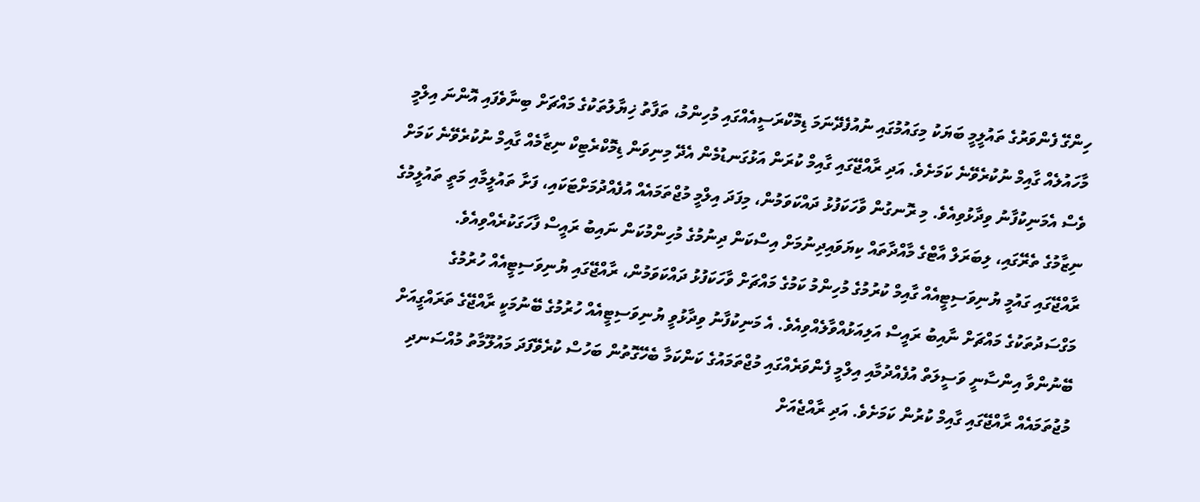ހިންގޭ ފެންވަރުގެ ތައުލީމީ ބަޔަކު މިގައުމުގައި ނުއުފެދޭނަމަ ޑިމޮކްރަސީއެއްގައި މުހިންމު، ތަފާތު ޚިޔާލުތަކުގެ މައްޗަށް ބިނާވެފައި އޮންނަ އިލްމީ މާހައުލެއް ގާއިމް ނުކުރެވޭނެ ކަމަށެވެ. އަދި ރާއްޖޭގައި ގާއިމް ކުރަން އަޅުގަނޑުމެން އެދޭ މިނިވަން ޑިމޮކްރެޓިކް ނިޒާމެއް ގާއިމް ނުކުރެވޭނެ ކަމަށް ވެސް އެމަނިކުފާނު ވިދާޅުވިއެވެ. މި ރޮނގުން ވާހަކަފުޅު ދައްކަވަމުން، މިފަދަ އިލްމީ މުޖްތަމައެއް އުފެއްދުމަށްޓަކައި، ފަށާ ތައުލީމާއި މަތީ ތައުލީމުގެ ނިޒާމުގެ ތެރޭގައި، ލިބަރަލް އާޓްގެ މާއްދާތައް ކިޔަވައިދިނުމަށް އިސްކަން ދިނުމުގެ މުހިންމުކަން ނައިބު ރައީސް ފާހަގަކުރެއްވިއެވެ.
ރާއްޖޭގައި ގައުމީ ޔުނިވަސިޓީއެއް ގާއިމް ކުރުމުގެ މުހިންމު ކަމުގެ މައްޗަށް ވާހަކަފުޅު ދައްކަވަމުން، ރާއްޖޭގައި ޔުނިވަސިޓީއެއް ހުރުމުގެ މަގްސަދުތަކުގެ މައްޗަށް ނާއިބު ރައީސް އަލިއަޅުއްވާލެއްވިއެވެ. އެ މަނިކުފާނު ވިދާޅުވީ ޔުނިވަސިޓީއެއް ހުރުމުގެ ބޭނުމަކީ ރާއްޖޭގެ ތަރައްގީއަށް ބޭނުންވާ އިންސާނީ ވަސީލަތް އުފެއްދުމާއި އިލްމީ ފެންވަރެއްގައި މުޖްތަމައުގެ ކަންކަމާ ބެހޭގޮތުން ބަހުސް ކުރެވޭފަދަ މައުލޫމާތު މުއްސަނދި މުޖުތަމައެއް ރާއްޖޭގައި ގާއިމް ކުރުން ކަމަށެވެ. އަދި ރާއްޖެއަށް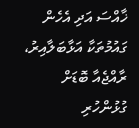ޚާއްސަ އަދި އެހެން ގައުމުތަކާ އަޅާބަލާއިރު، ރާއްޖެއާ ބޮޑަށް ގުޅުންހުރި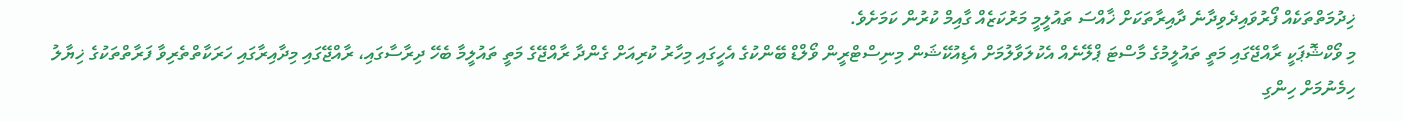ޚިދުމަތްތަކެއް ފޯރުވައިދެވިދާނެ ދާއިރާތަކަށް ޚާއްސަ ތައުލީމީ މަރުކަޒެއް ގާއިމް ކުރުން ކަމަށެވެ.
މި ވޯކްޝޮޕަކީ ރާއްޖޭގައި މަތީ ތައުލީމުގެ މާސްޓަ ޕްލޭނެއް އެކުލަވާލުމަށް އެޑިއުކޭޝަން މިނިސްޓްރީން ވޯލްޑް ބޭންކުގެ އެހީގައި މިހާރު ކުރިއަށް ގެންދާ ރާއްޖޭގެ މަތީ ތައުލީމާ ބެހޭ ދިރާސާގައި، ރާއްޖޭގައި މިދާއިރާގައި ހަރަކާތްތެރިވާ ފަރާތްތަކުގެ ޚިޔާލު ހިމެނުމަށް ހިންގި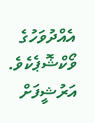އެއްދުވަހުގެ ވޯކްޝޮޕެކެވެ.
އަރުޝީފަށް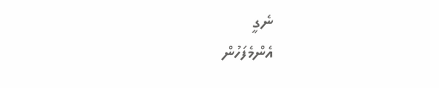ނެގީ
އެންމެފަހުން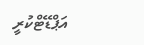އަޕްޑޭޓްކުރީ